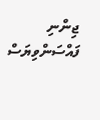ޖިންނި ފައްސަންވިޔަސް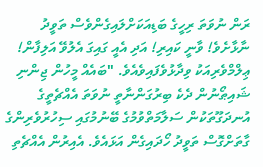ރަން ނުވަތަ ރިހީގެ ބަޑިއަކަށްލައިގެންވެސް ތަވީދު ނާޅާށެވެ! ވާނީ ކައިރި! އަދި އެއީ ގައިގަ އެލުވޭ އަލިފާން!
ޢިލްމްވެރިއަކު ވިދާޅުވެފައިވެއެވެ. "ބައެއް މީހުން ޖިންނި ޝައިޠޯނުން ދެކެ ބިރުގަންނާތީ ނުވަތަ އެއްޗެތީގެ އުނދަގޫތަކުން ސަލާމަތްވުމުގެ ބޭނުމުގައި ސިހުރުވެރިންގެ ގާތަށްގޮސް ތަވީދު ހޯދައިގެން އަޅައެވެ. އެއިރުން އެއްޗެތި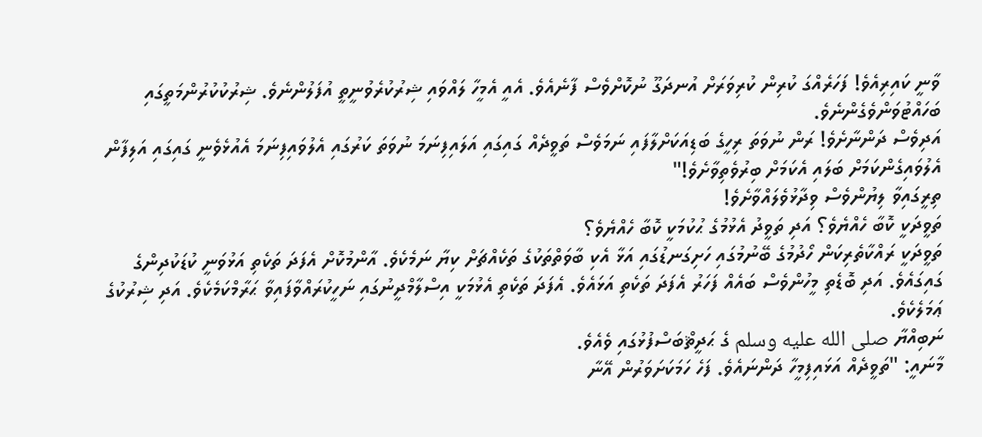ވާނީ ކައިރިއެވެ! ފަހަރެއްގަ ކުރިން ކުރިވަރަށް އުނދަގޫ ނުކޮށްވެސް ފާނެއެވެ. އެއީ އެމީހާ ލައްވައި ޝިރުކުރެވުނީތީ އުފަލުންނެވެ. ޝިރުކުކުރުންމަތީގައި ބަހައްޓުވަންވެގެންނެވެ.
އަދިވެސް ދަންނާށެވެ! ރަން ނުވަތަ ރިހީގެ ބަޑިއަކަށްލާފައި ނަމަވެސް ތަވީދެއް ގައިގައި އަލައިފިނަމަ ނުވަތަ ކަރުގައި އެލުވައިފިނަމަ އެއުޅެވެނީ ގައިގައި އަލިފާން އެލުވައިގެންކަމަށް ބަލައި އެކަމަށް ބިރުވެތިވާށެވެ!"
ތިރީގައިވާ ލިޔުންވެސް ވިދާޅުވެލައްވާށެވެ!
ތަވީދަކީ ކޮބާ ހެއްޔެވެ؟ އަދި ތަވީދު އެޅުމުގެ ޙުކުމަކީ ކޮބާ ހެއްޔެވެ؟
ތަވީދަކީ ރައްކާތެރިކަން ހޯދުމުގެ ބޭނުމުގައި ހަށިގަނޑުގައި އަޅާ އެކި ބާވަތްތަކުގެ ތަކެއްޗަށް ކިޔާ ނަމެކެވެ. އާންމުކޮށް އެފަދަ ތަކެތި އަޅުވަނީ ކުޑަކުދިންގެ ގައިގައެވެ. އަދި ބޮޑެތި މީހުންވެސް ބައެއް ފަހަރު އެފަދަ ތަކެތި އަޅައެވެ. އެފަދަ ތަކެތި އެޅުމަކީ އިސްލާމްދީނުގައި ނަހީކުރައްވާފައިވާ ޙަރާމްކަމެކެވެ. އަދި ޝިރުކުގެ ޢަމަލެކެވެ.
ނަބިއްޔާ صلى الله عليه وسلم ގެ ޙަދީޘްބަސްފުޅުގައި ވެއެވެ.
މާނައީ: "ތަވީދެއް އަޅައިފިމީހާ ދަންނައެވެ. ފަހެ ހަމަކަށަވަރުން އޭނާ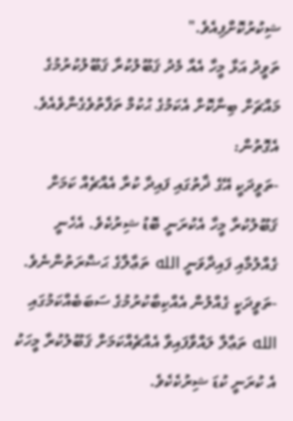ޝިކުރުކޮށްފިއެވެ."
ތަވީދު އަޅާ މީހާ އެއާ މެދު ޤަބޫލުކުރާ ޤަބޫލުކުރުމުގެ މައްޗަށް ބިނާކޮށް އެކަމުގެ ޙުކުމް ތަފާތުވެގެންވެއެވެ. އެގޮތުން:
-ތަވީދަކީ އޭގެ ޛާތުގައި ފައިދާ ކުރާ އެއްޗެއް ކަމަށް ޤަބޫލުކުރާ މީހާ އެކުރަނީ ބޮޑު ޝިރުކެވެ. އެހެނީ ގެއްލުމާއި ފައިދާވަނީ الله ތަޢާލާގެ ޙަޟްރަތުންނެވެ.
-ތަވީދަކީ ގެއްލުން އެއްކިބާކުރުމުގެ ސަބަބެއްކަމުގައި الله ތަޢާލާ ލައްވާފައިވާ އެއްޗެއްކަމަށް ޤަބޫލުކުރާ މީހަކު އެ ކުރަނީ ކުޑަ ޝިރުކެކެވެ.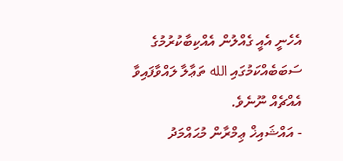އެހެނީ އެއީ ގެއްލުން އެއްކިބާކުރުމުގެ ސަބަބެއްކަމުގައި الله ތަޢާލާ ލައްވާފައިވާ އެއްޗެއް ނޫނެވެ.
- އައްޝައިޚް ޢިމްރާން މުޙައްމަދު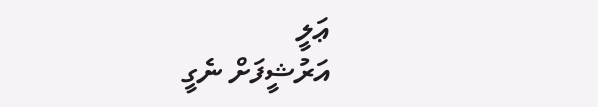ޢަލީ
އަރުޝީފަށް ނެގީ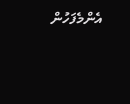އެންމެފަހުން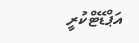އަޕްޑޭޓްކުރީ